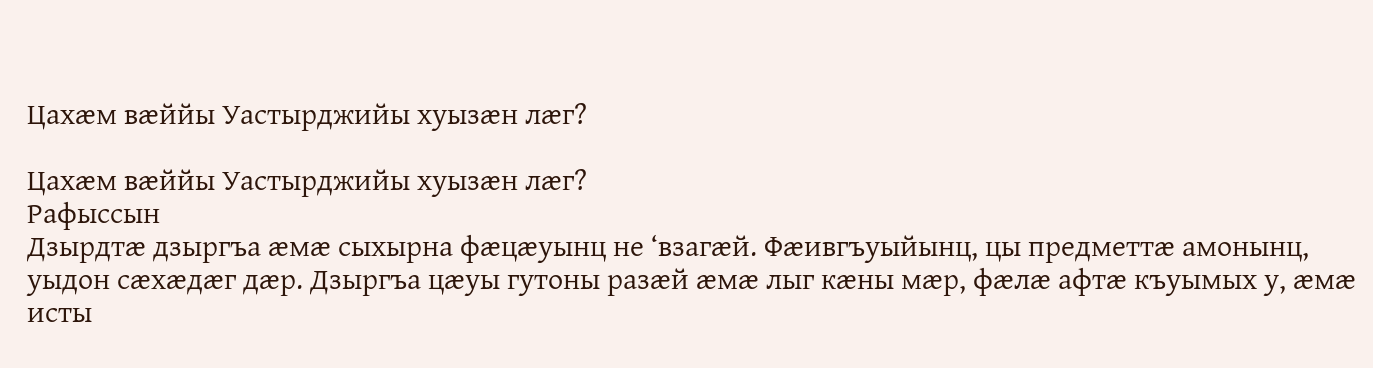Цахæм вæййы Уастырджийы хуызæн лæг?

Цахæм вæййы Уастырджийы хуызæн лæг?
Рафыссын
Дзырдтæ дзыргъа æмæ сыхырна фæцæуынц не ‘взагæй. Фæивгъуыйынц, цы предметтæ амонынц, уыдон сæхæдæг дæр. Дзыргъа цæуы гутоны разæй æмæ лыг кæны мæр, фæлæ афтæ къуымых у, æмæ исты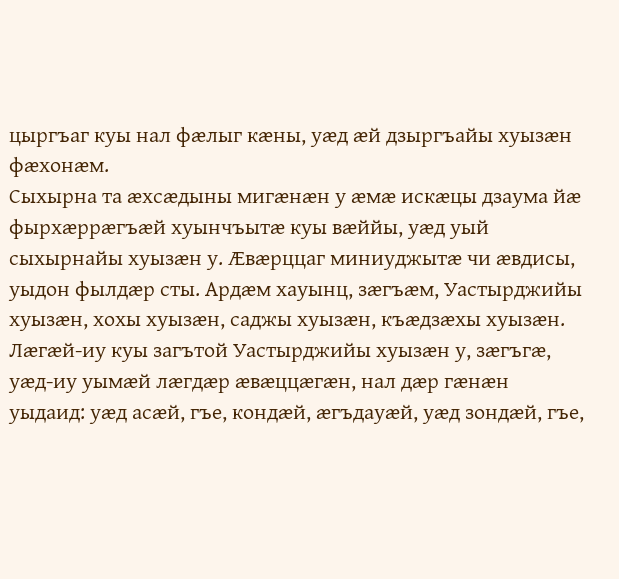цыргъаг куы нал фæлыг кæны, уæд æй дзыргъайы хуызæн фæхонæм.
Сыхырна та æхсæдыны мигæнæн у æмæ искæцы дзаума йæ фырхæррæгъæй хуынчъытæ куы вæййы, уæд уый сыхырнайы хуызæн у. Æвæрццаг миниуджытæ чи æвдисы, уыдон фылдæр сты. Ардæм хауынц, зæгъæм, Уастырджийы хуызæн, хохы хуызæн, саджы хуызæн, къæдзæхы хуызæн. Лæгæй-иу куы загътой Уастырджийы хуызæн у, зæгъгæ, уæд-иу уымæй лæгдæр æвæццæгæн, нал дæр гæнæн уыдаид: уæд асæй, гъе, кондæй, æгъдауæй, уæд зондæй, гъе,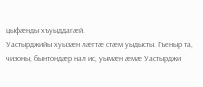цыфæнды хъуыддагæй.
Уастырджийы хуызæн лæгтæ стæм уыдысты. Гъеныр та, чизоны, бынтондæр нал ис, уымæн æмæ Уастырджи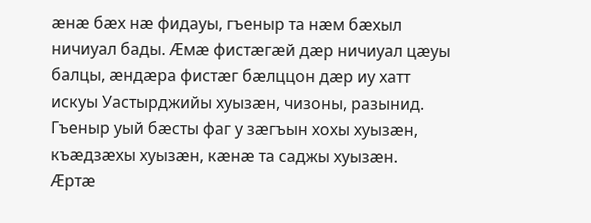æнæ бæх нæ фидауы, гъеныр та нæм бæхыл ничиуал бады. Æмæ фистæгæй дæр ничиуал цæуы балцы, æндæра фистæг бæлццон дæр иу хатт искуы Уастырджийы хуызæн, чизоны, разынид. Гъеныр уый бæсты фаг у зæгъын хохы хуызæн, къæдзæхы хуызæн, кæнæ та саджы хуызæн.
Æртæ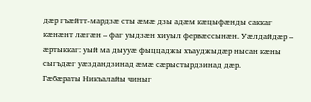дæр гъæйтт-мардзæ сты æмæ дзы адæм кæцыфæнды саккаг кæнæнт лæгæн – фаг уыдзæн хиуыл фервæссынæн. Уæлдайдæр – æртыккаг: уый ма дыууæ фыццаджы хъауджыдæр нысан кæны сыгъдæг уæздандзинад æмæ сæрыстырдзинад дæр.
Гæбæраты Никъалайы чиныг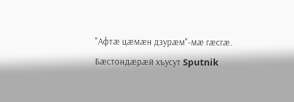"Афтæ цæмæн дзурæм"-мæ гæсгæ.
Бæстондæрæй хъусут Sputnik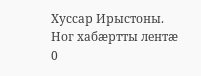Хуссар Ирыстоны.
Ног хабӕртты лентӕ
0